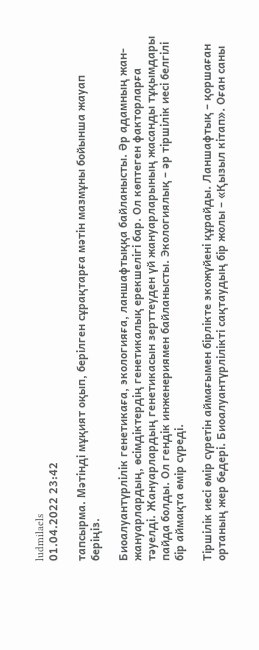ludmilaels
01.04.2022 23:42

тапсырма. Мәтінді мұқият оқып, берілген сұрақтарға мәтін мазмұны бойынша жауап беріңіз.

Биоалуантүрлілік генетикаға, экологияға, ланшафтыққа байланысты. Әр адамның жан-жануарлардың, өсімдіктердің генетикалық ерекшелігі бар. Ол көптеген факторларға тәуелді. Жануарлардың генетикасын зерттеуден үй жануарларының жасанды тұқымдары пайда болды. Ол гендік инженериямен байланысты. Экологиялық – әр тіршілік иесі белгілі бір аймақта өмір сүреді.

Тіршілік иесі өмір сүретін аймағымен бірлікте экожүйені құрайды. Ланшафтық – қоршаған ортаның жер бедері. Биоалуантүрлілікті сақтаудың бір жолы – «Қызыл кітап». Оған саны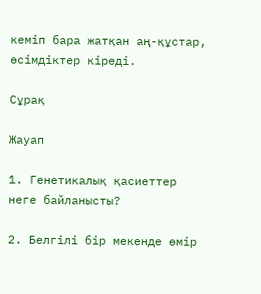кеміп бара жатқан аң-құстар, өсімдіктер кіреді.

Сұрақ

Жауап

1. Генетикалық қасиеттер неге байланысты?

2. Белгілі бір мекенде өмір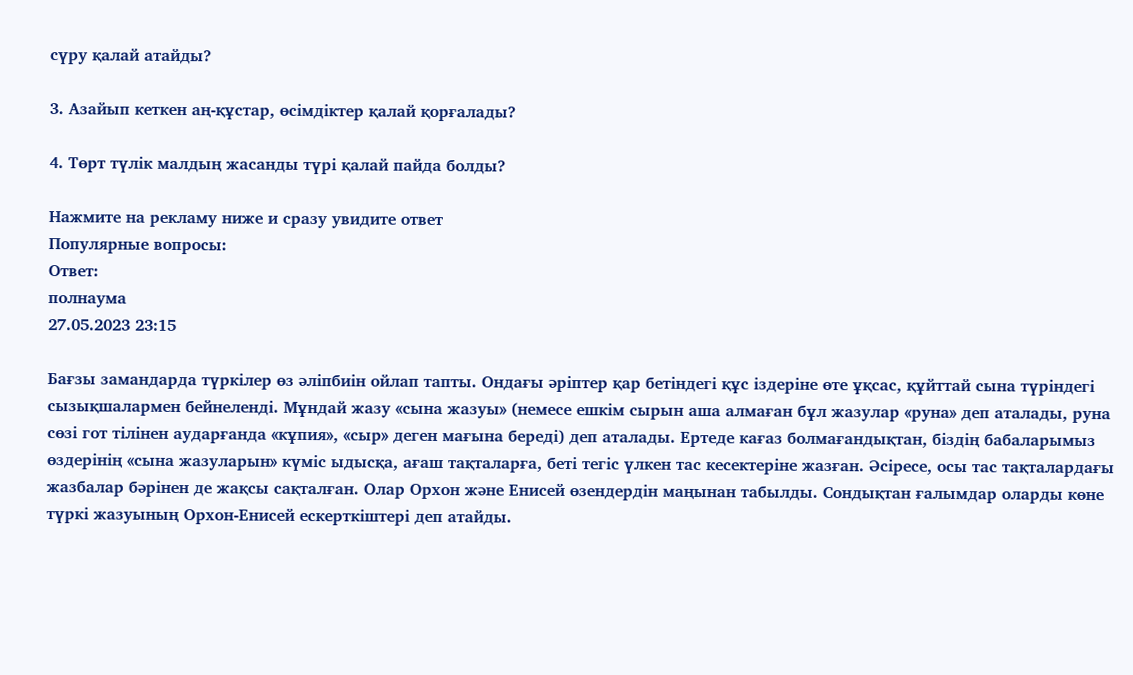сүру қалай атайды?

3. Азайып кеткен аң-құстар, өсімдіктер қалай қорғалады?

4. Төрт түлік малдың жасанды түрі қалай пайда болды?

Нажмите на рекламу ниже и сразу увидите ответ
Популярные вопросы:
Ответ:
полнаума
27.05.2023 23:15

Бағзы замандарда түркілер өз әліпбиін ойлап тапты. Ондағы әріптер қар бетіндегі құс іздеріне өте ұқсас, құйттай сына түріндегі сызықшалармен бейнеленді. Мұндай жазу «сына жазуы» (немесе ешкім сырын аша алмаған бұл жазулар «руна» деп аталады, руна сөзі гот тілінен аударғанда «кұпия», «сыр» деген мағына береді) деп аталады. Ертеде кағаз болмағандықтан, біздің бабаларымыз өздерінің «сына жазуларын» күміс ыдысқа, ағаш тақталарға, беті тегіс үлкен тас кесектеріне жазған. Әсіресе, осы тас тақталардағы жазбалар бәрінен де жақсы сақталған. Олар Орхон және Енисей өзендердін маңынан табылды. Сондықтан ғалымдар оларды көне түркі жазуының Орхон-Енисей ескерткіштері деп атайды.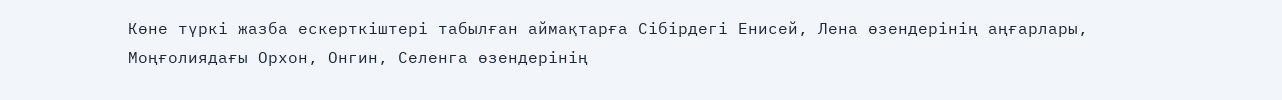Көне түркі жазба ескерткіштері табылған аймақтарға Сібірдегі Енисей, Лена өзендерінің аңғарлары, Моңғолиядағы Орхон, Онгин, Селенга өзендерінің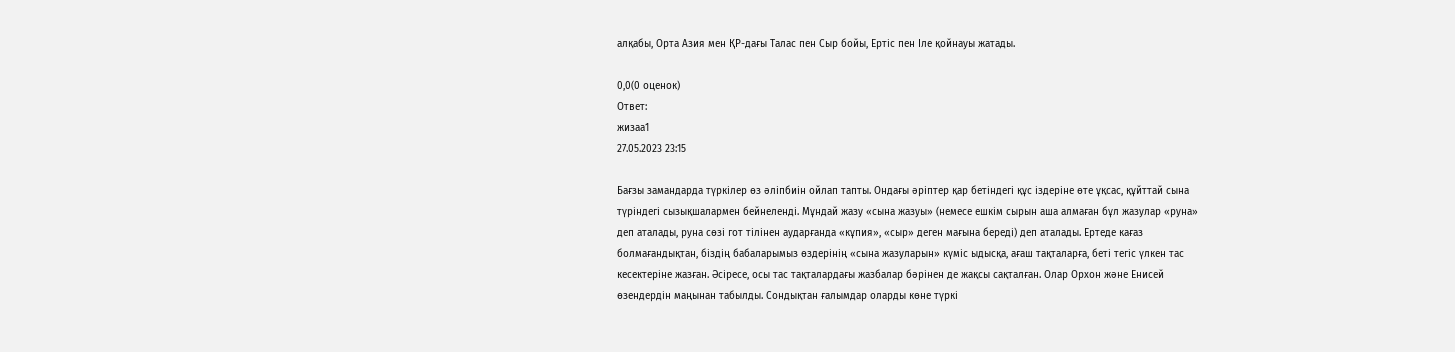алқабы, Орта Азия мен ҚР-дағы Талас пен Сыр бойы, Ертіс пен Іле қойнауы жатады.

0,0(0 оценок)
Ответ:
жизаа1
27.05.2023 23:15

Бағзы замандарда түркілер өз әліпбиін ойлап тапты. Ондағы әріптер қар бетіндегі құс іздеріне өте ұқсас, құйттай сына түріндегі сызықшалармен бейнеленді. Мұндай жазу «сына жазуы» (немесе ешкім сырын аша алмаған бұл жазулар «руна» деп аталады, руна сөзі гот тілінен аударғанда «кұпия», «сыр» деген мағына береді) деп аталады. Ертеде кағаз болмағандықтан, біздің бабаларымыз өздерінің «сына жазуларын» күміс ыдысқа, ағаш тақталарға, беті тегіс үлкен тас кесектеріне жазған. Әсіресе, осы тас тақталардағы жазбалар бәрінен де жақсы сақталған. Олар Орхон және Енисей өзендердін маңынан табылды. Сондықтан ғалымдар оларды көне түркі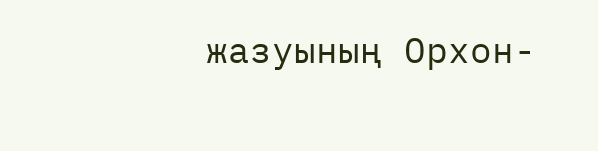жазуының Орхон-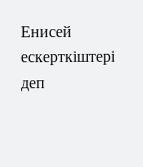Енисей ескерткіштері деп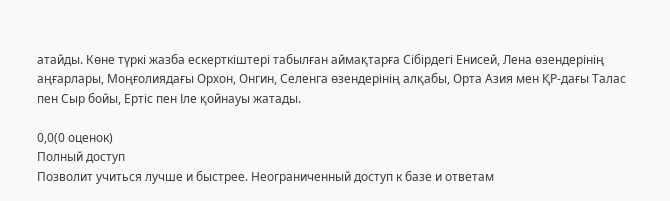атайды. Көне түркі жазба ескерткіштері табылған аймақтарға Сібірдегі Енисей, Лена өзендерінің аңғарлары, Моңғолиядағы Орхон, Онгин, Селенга өзендерінің алқабы, Орта Азия мен ҚР-дағы Талас пен Сыр бойы, Ертіс пен Іле қойнауы жатады.

0,0(0 оценок)
Полный доступ
Позволит учиться лучше и быстрее. Неограниченный доступ к базе и ответам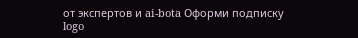от экспертов и ai-bota Оформи подписку
logo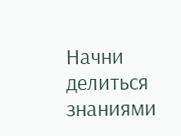Начни делиться знаниями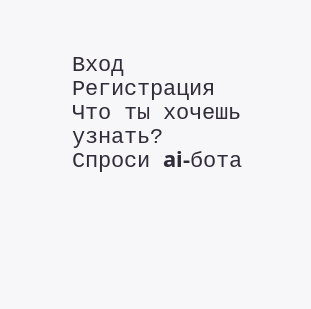Вход Регистрация
Что ты хочешь узнать?
Спроси ai-бота